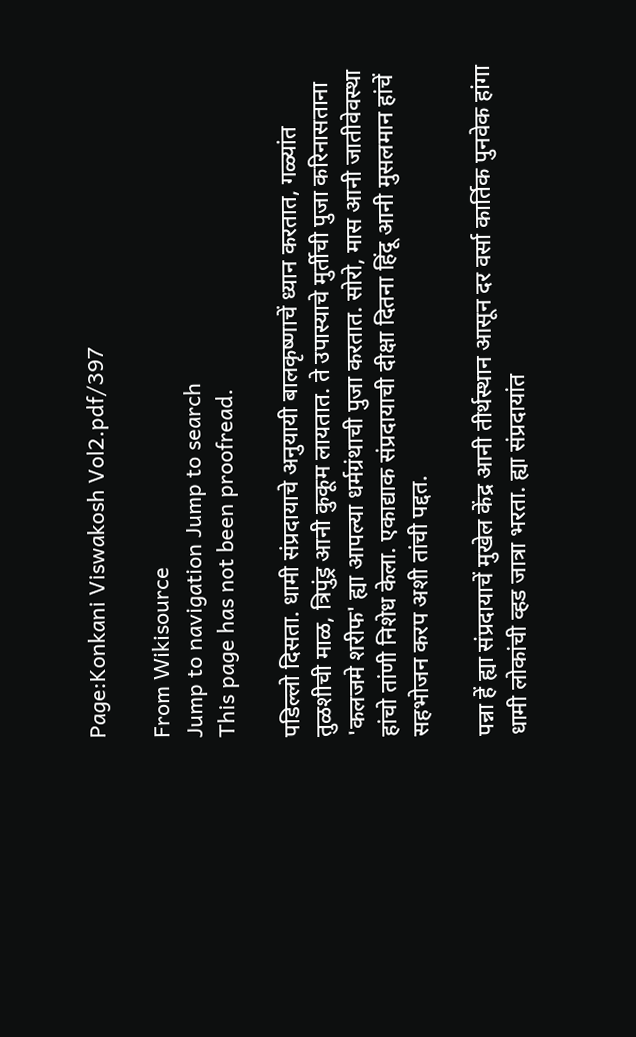Page:Konkani Viswakosh Vol2.pdf/397

From Wikisource
Jump to navigation Jump to search
This page has not been proofread.

पडिल्लो दिसता. धामी संप्रदायाचे अनुयायी बालकृष्णाचें ध्यान करतात, गळ्यांत तुळशीची माळ, त्रिपुंड्र आनी कुकूम लायतात. ते उपास्याचे मुर्तीची पुजा करिनासताना 'कलजमे शरीफ' ह्या आपल्या धर्मग्रंथाची पुजा करतात. सोरो, मास आनी जातीवेवस्था हांचो तांणी निशेध केला. एकाद्याक संप्रदायाची दीक्षा दितना हिंदू आनी मुसलमान हांचें सहभोजन करप अशी तांची पद्दत.

पन्ना हें ह्या संप्रदायाचें मुखेल केंद्र आनी तीर्थस्थान आसून दर वर्सा कार्तिक पुनवेक हांगा धामी लोकांची व्हड जात्रा भरता. ह्या संप्रदायांत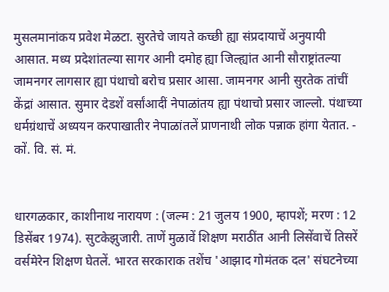मुसलमानांकय प्रवेश मेळटा. सुरतेचे जायते कच्छी ह्या संप्रदायाचें अनुयायी आसात. मध्य प्रदेशांतल्या सागर आनी दमोह ह्या जिल्ह्यांत आनी सौराष्ट्रांतल्या जामनगर लागसार ह्या पंथाचो बरोच प्रसार आसा. जामनगर आनी सुरतेक तांचीं केंद्रां आसात. सुमार देडशें वर्सांआदीं नेपाळांतय ह्या पंथाचो प्रसार जाल्लो. पंथाच्या धर्मग्रंथाचें अध्ययन करपाखातीर नेपाळांतलें प्राणनाथी लोक पन्नाक हांगा येतात. - कों. वि. सं. मं.


धारगळकार, काशीनाथ नारायण : (जल्म : 21 जुलय 1900, म्हापशें; मरण : 12 डिसेंबर 1974). सुटकेझुजारी. ताणें मुळावें शिक्षण मराठींत आनी लिसेंवाचें तिसरें वर्समेरेन शिक्षण घेतलें. भारत सरकाराक तशेंच 'आझाद गोमंतक दल' संघटनेच्या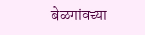बेळगांवच्या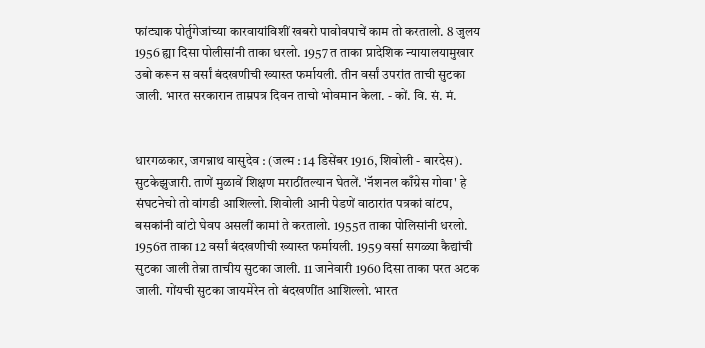फांट्याक पोर्तुगेजांच्या कारवायांविशीं खबरो पावोवपाचें काम तो करतालो. 8 जुलय 1956 ह्या दिसा पोलीसांनी ताका धरलो. 1957 त ताका प्रादेशिक न्यायालयामुखार उबो करून स वर्सां बंदखणीची ख्यास्त फर्मायली. तीन वर्सां उपरांत ताची सुटका जाली. भारत सरकारान ताम्रपत्र दिवन ताचो भोवमान केला. - कों. वि. सं. मं.


धारगळकार, जगन्नाथ वासुदेव : (जल्म : 14 डिसेंबर 1916, शिवोली - बारदेस). सुटकेझुजारी. ताणें मुळावें शिक्षण मराठींतल्यान घेतलें. 'नॅशनल काँग्रेस गोवा' हे संघटनेचो तो वांगडी आशिल्लो. शिवोली आनी पेडणें वाठारांत पत्रकां वांटप, बसकांनी वांटो घेवप असलीं कामां ते करतालो. 1955त ताका पोलिसांनी धरलो. 1956त ताका 12 वर्सां बंदखणीची ख्यास्त फर्मायली. 1959 वर्सा सगळ्या कैद्यांची सुटका जाली तेन्ना ताचीय सुटका जाली. 11 जानेवारी 1960 दिसा ताका परत अटक जाली. गोंयची सुटका जायमेरेन तो बंदखणींत आशिल्लो. भारत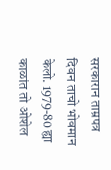सरकारान ताम्रपत्र दिवन ताचो भोवमान केलो. 1979-80 ह्या काळांत तो ओशेल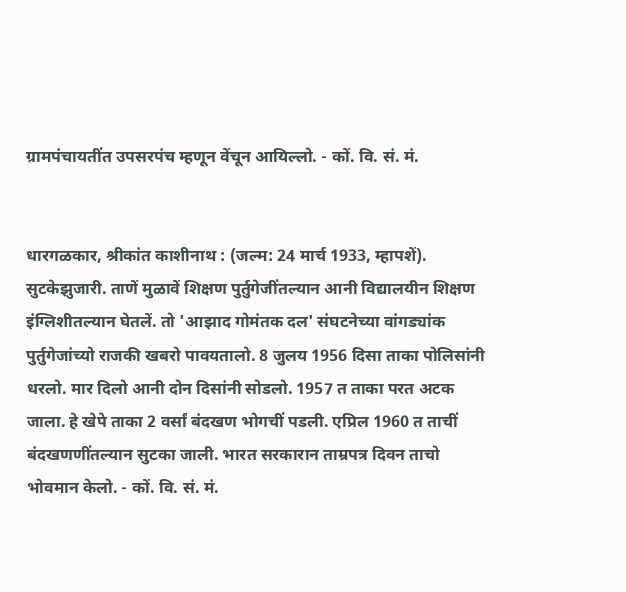ग्रामपंचायतींत उपसरपंच म्हणून वेंचून आयिल्लो. - कों. वि. सं. मं.


धारगळकार, श्रीकांत काशीनाथ : (जल्म: 24 मार्च 1933, म्हापशें). सुटकेझुजारी. ताणें मुळावें शिक्षण पुर्तुगेजींतल्यान आनी विद्यालयीन शिक्षण इंग्लिशीतल्यान घेतलें. तो 'आझाद गोमंतक दल' संघटनेच्या वांगड्यांक पुर्तुगेजांच्यो राजकी खबरो पावयतालो. 8 जुलय 1956 दिसा ताका पोलिसांनी धरलो. मार दिलो आनी दोन दिसांनी सोडलो. 1957 त ताका परत अटक जाला. हे खेपे ताका 2 वर्सां बंदखण भोगचीं पडली. एप्रिल 1960 त ताचीं बंदखणणींतल्यान सुटका जाली. भारत सरकारान ताम्रपत्र दिवन ताचो भोवमान केलो. - कों. वि. सं. मं.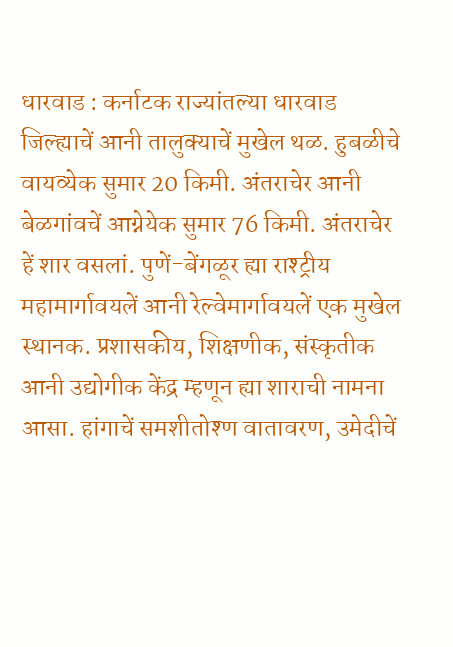धारवाड : कर्नाटक राज्यांतल्या धारवाड जिल्ह्याचें आनी तालुक्याचें मुखेल थळ. हुबळीचे वायव्येक सुमार 20 किमी. अंतराचेर आनी बेळगांवचें आग्नेयेक सुमार 76 किमी. अंतराचेर हें शार वसलां. पुणें-बेंगळूर ह्या राश्ट्रीय महामार्गावयलें आनी रेल्वेमार्गावयलें एक मुखेल स्थानक. प्रशासकीय, शिक्षणीक, संस्कृतीक आनी उद्योगीक केंद्र म्हणून ह्या शाराची नामना आसा. हांगाचें समशीतोश्ण वातावरण, उमेदीचें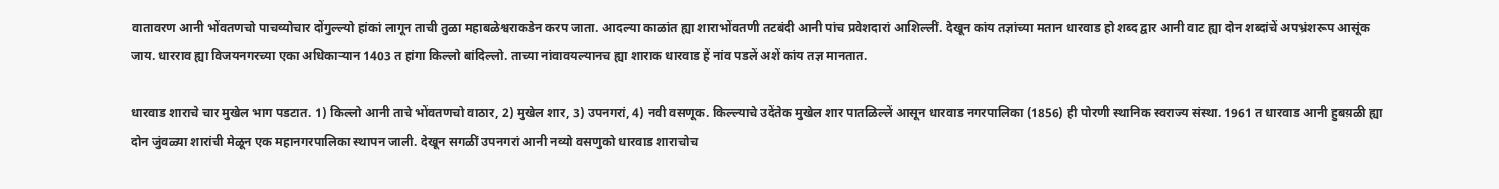वातावरण आनी भोंवतणचो पाचव्योचार दोंगुल्ल्यो हांकां लागून ताची तुळा महाबळेश्वराकडेन करप जाता. आदल्या काळांत ह्या शाराभोंवतणी तटबंदी आनी पांच प्रवेशदारां आशिल्लीं. देखून कांय तज्ञांच्या मतान धारवाड हो शब्द द्वार आनी वाट ह्या दोन शब्दांचें अपभ्रंशरूप आसूंक जाय. धारराव ह्या विजयनगरच्या एका अधिकाऱ्यान 1403 त हांगा किल्लो बांदिल्लो. ताच्या नांवावयल्यानच ह्या शाराक धारवाड हें नांव पडलें अशें कांय तज्ञ मानतात.

धारवाड शाराचे चार मुखेल भाग पडटात. 1) किल्लो आनी ताचे भोंवतणचो वाठार, 2) मुखेल शार, 3) उपनगरां, 4) नवी वसणूक. किल्ल्याचे उदेंतेक मुखेल शार पातळिल्लें आसून धारवाड नगरपालिका (1856) ही पोरणी स्थानिक स्वराज्य संस्था. 1961 त धारवाड आनी हुबय़ळी ह्या दोन जुंवळ्या शारांची मेळून एक महानगरपालिका स्थापन जाली. देखून सगळीं उपनगरां आनी नव्यो वसणुको धारवाड शाराचोच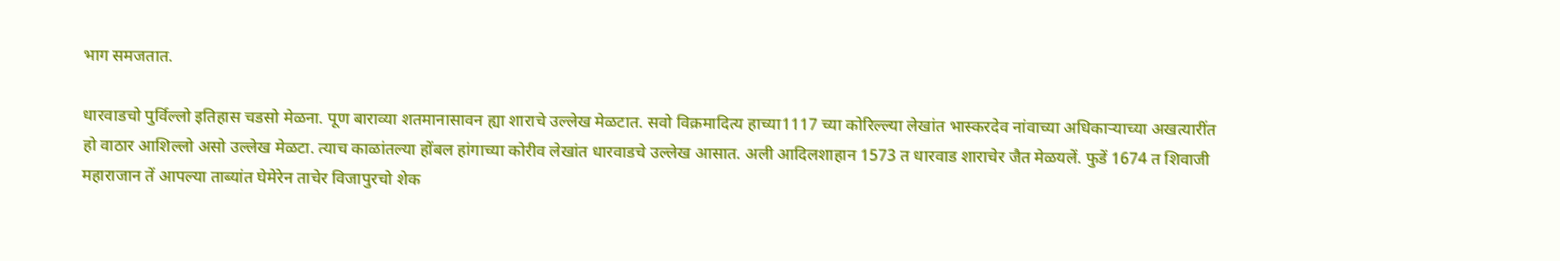भाग समजतात.

धारवाडचो पुर्विल्लो इतिहास चडसो मेळना. पूण बाराव्या शतमानासावन ह्या शाराचे उल्लेख मेळटात. सवो विक्रमादित्य हाच्या1117 च्या कोरिल्ल्या लेखांत भास्करदेव नांवाच्या अधिकाऱ्याच्या अखत्यारींत हो वाठार आशिल्लो असो उल्लेख मेळटा. त्याच काळांतल्या होंबल हांगाच्या कोरीव लेखांत धारवाडचे उल्लेख आसात. अली आदिलशाहान 1573 त धारवाड शाराचेर जैत मेळयलें. फुडें 1674 त शिवाजी महाराजान तें आपल्या ताब्यांत घेमेरेन ताचेर विजापुरचो शेक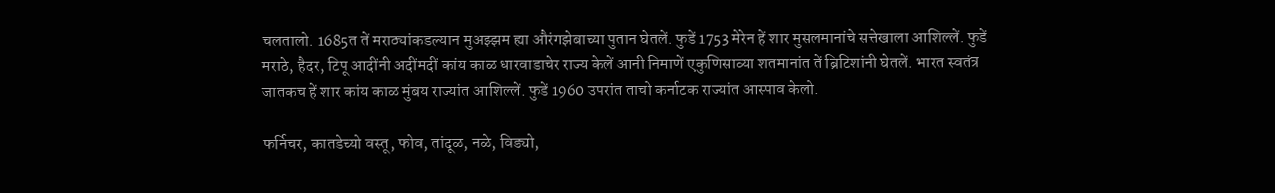चलतालो. 1685त तें मराठ्यांकडल्यान मुअझ्झम ह्या औरंगझेबाच्या पुतान घेतलें. फुडें 1753 मेरेन हें शार मुसलमानांचे सत्तेखाला आशिल्लें. फुडें मराठे, हैदर, टिपू आदींनी अदींमदीं कांय काळ धारवाडाचेर राज्य केलें आनी निमाणें एकुणिसाव्या शतमानांत तें ब्रिटिशांनी घेतलें. भारत स्वतंत्र जातकच हें शार कांय काळ मुंबय राज्यांत आशिल्लें. फुडें 1960 उपरांत ताचो कर्नाटक राज्यांत आस्पाव केलो.

फर्निचर, कातडेच्यो वस्तू, फोव, तांदूळ, नळे, विड्यो,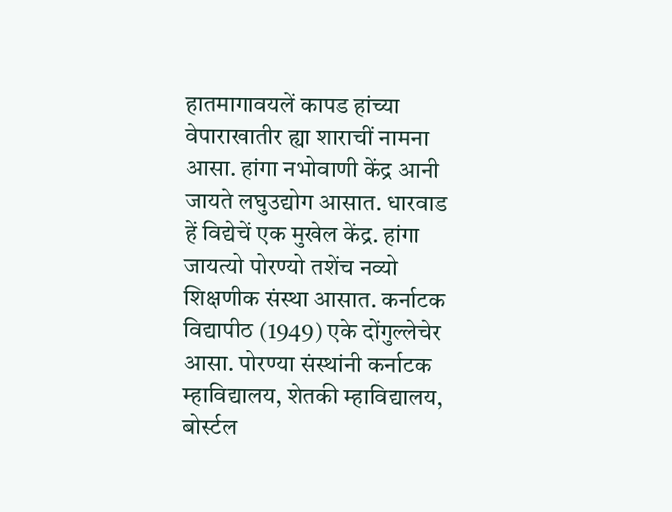हातमागावयलें कापड हांच्या वेपाराखातीर ह्या शाराचीं नामना आसा. हांगा नभोवाणी केंद्र आनी जायते लघुउद्योग आसात. धारवाड हें विद्येचें एक मुखेल केंद्र. हांगा जायत्यो पोरण्यो तशेंच नव्यो शिक्षणीक संस्था आसात. कर्नाटक विद्यापीठ (1949) एके दोंगुल्लेचेर आसा. पोरण्या संस्थांनी कर्नाटक म्हाविद्यालय, शेतकी म्हाविद्यालय, बोर्स्टल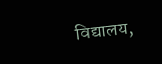विद्यालय,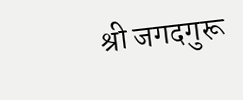श्री जगदगुरू